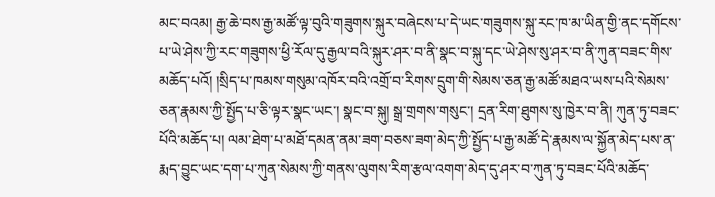མང་བའམ། རྒྱ་ཆེ་བས་རྒྱ་མཚོ་ལྟ་བུའི་གཟུགས་སྐུར་བཞེངས་པ་དེ་ཡང་གཟུགས་སྐུ་རང་ཁ་མ་ཡིན་གྱི་ནང་དགོངས་པ་ཡེ་ཤེས་ཀྱི་རང་གཟུགས་ཕྱི་རོལ་དུ་རྒྱལ་བའི་སྐུར་ཤར་བ་ནི་སྣང་བ་སྐུ་དང་ཡེ་ཤེས་སུ་ཤར་བ་ནི་ཀུན་བཟང་གིས་མཆོད་པའོ། །སྲིད་པ་ཁམས་གསུམ་འཁོར་བའི་འགྲོ་བ་རིགས་དྲུག་གི་སེམས་ཅན་རྒྱ་མཚོ་མཐའ་ཡས་པའི་སེམས་ཅན་རྣམས་ཀྱི་སྤྱོད་པ་ཅི་ལྟར་སྣང་ཡང་། སྣང་བ་སྐུ། སྒྲ་གྲགས་གསུང་། དྲན་རིག་ཐུགས་སུ་ཁྱེར་བ་ནི། ཀུན་ཏུ་བཟང་པོའི་མཆོད་པ། ལམ་ཐེག་པ་མཐོ་དམན་ནམ་ཟག་བཅས་ཟག་མེད་ཀྱི་སྤྱོད་པ་རྒྱ་མཚོ་དེ་རྣམས་ལ་སྐྱོན་མེད་པས་ན་རྨད་བྱུང་ཡང་དག་པ་ཀུན་སེམས་ཀྱི་གནས་ལུགས་རིག་རྩལ་འགག་མེད་དུ་ཤར་བ་ཀུན་ཏུ་བཟང་པོའི་མཆོད་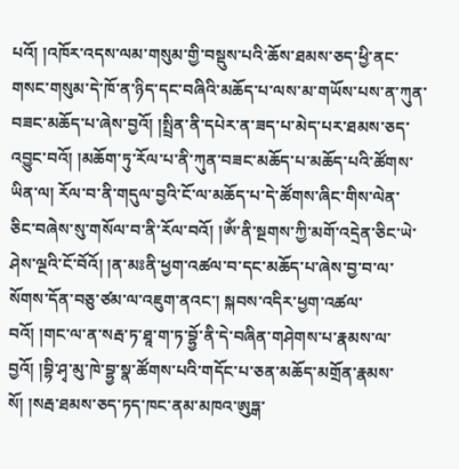པའོ། །འཁོར་འདས་ལམ་གསུམ་གྱི་བསྡུས་པའི་ཆོས་ཐམས་ཅད་ཕྱི་ནང་གསང་གསུམ་དེ་ཁོ་ན་ཉིད་དང་བཞིའི་མཆོད་པ་ལས་མ་གཡོས་པས་ན་ཀུན་བཟང་མཆོད་པ་ཞེས་བྱའོ། །སྤྲིན་ནི་དཔེར་ན་ཟད་པ་མེད་པར་ཐམས་ཅད་འབྱུང་བའོ། །མཆོག་ཏུ་རོལ་པ་ནི་ཀུན་བཟང་མཆོད་པ་མཆོད་པའི་ཚོགས་ཡིན་ལ། རོལ་བ་ནི་གདུལ་བྱའི་ངོ་ལ་མཆོད་པ་དེ་ཚོགས་ཞིང་གིས་ལེན་ཅིང་བཞེས་སུ་གསོལ་བ་ནི་རོལ་བའོ། །ༀ་ནི་སྔགས་ཀྱི་མགོ་འདྲེན་ཅིང་ཡེ་ཤེས་ལྔའི་ངོ་བོའོ། །ན་མཿནི་ཕྱག་འཚལ་བ་དང་མཆོད་པ་ཞེས་བྱ་བ་ལ་སོགས་དོན་བཅུ་ཙམ་ལ་འཇུག་ནའང་། སྐབས་འདིར་ཕྱག་འཚལ་བའོ། །གང་ལ་ན་སརྦ་ཏ་ཐཱ་ག་ཏ་བྷྱོ་ནི་དེ་བཞིན་གཤེགས་པ་རྣམས་ལ་བྱའོ། །བྷི་ཤྭ་མུ་ཁེ་བྷྱ་སྣ་ཚོགས་པའི་གདོང་པ་ཅན་མཆོད་མགྲོན་རྣམས་སོ། །སརྦ་ཐམས་ཅད་ཏད་ཁང་ནམ་མཁའ་ཨུཏྒ་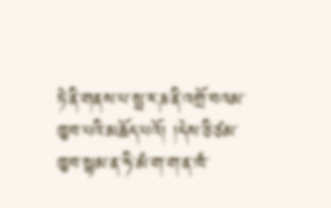ཏེ་ནི་གནས་པ་སྥ་ར་ཎ་ནི་འགྲོ་བའམ་ཁྱབ་པའི་མཆོད་པའོ། །དེས་ཅི་ཙམ་ཁྱབ་སྙམ་ན་ཧི་མཾ་ག་ག་ན་ཁཾ་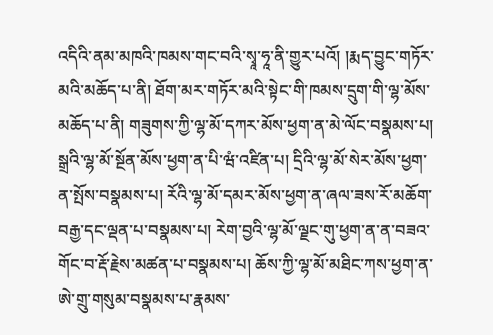འདིའི་ནམ་མཁའི་ཁམས་གང་བའི་སྭཱ་ཧཱ་ནི་གྱུར་པའོ། །རྨད་བྱུང་གཏོར་མའི་མཆོད་པ་ནི། ཐོག་མར་གཏོར་མའི་སྟེང་གི་ཁམས་དྲུག་གི་ལྷ་མོས་མཆོད་པ་ནི། གཟུགས་ཀྱི་ལྷ་མོ་དཀར་མོས་ཕྱག་ན་མེ་ལོང་བསྣམས་པ། སྒྲའི་ལྷ་མོ་སྔོན་མོས་ཕྱག་ན་པི་ཝཾ་འཛིན་པ། དྲིའི་ལྷ་མོ་སེར་མོས་ཕྱག་ན་སྤོས་བསྣམས་པ། རོའི་ལྷ་མོ་དམར་མོས་ཕྱག་ན་ཞལ་ཟས་རོ་མཆོག་བརྒྱ་དང་ལྡན་པ་བསྣམས་པ། རེག་བྱའི་ལྷ་མོ་ལྗང་གུ་ཕྱག་ན་ན་བཟའ་གོང་བ་རྡོ་རྗེས་མཚན་པ་བསྣམས་པ། ཆོས་ཀྱི་ལྷ་མོ་མཐིང་ཀས་ཕྱག་ན་ཨེ་གྲུ་གསུམ་བསྣམས་པ་རྣམས་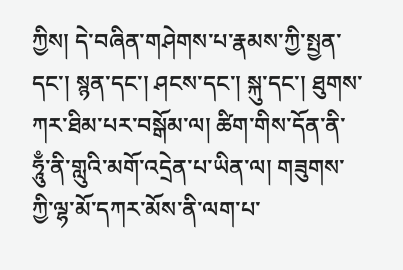ཀྱིས། དེ་བཞིན་གཤེགས་པ་རྣམས་ཀྱི་སྤྱན་དང་། སྙན་དང་། ཤངས་དང་། སྐུ་དང་། ཐུགས་ཀར་ཐིམ་པར་བསྒོམ་ལ། ཚིག་གིས་དོན་ནི་ཧཱུྃ་ནི་གླུའི་མགོ་འདྲེན་པ་ཡིན་ལ། གཟུགས་ཀྱི་ལྷ་མོ་དཀར་མོས་ནི་ལག་པ་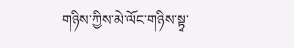གཉིས་ཀྱིས་མེ་ལོང་གཉིས་སྟྭ་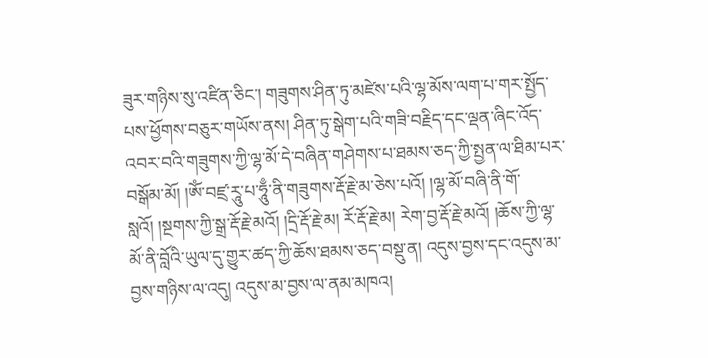ཟུར་གཉིས་སུ་འཛིན་ཅིང་། གཟུགས་ཤིན་ཏུ་མཛེས་པའི་ལྷ་མོས་ལག་པ་གར་སྤྱོད་པས་ཕྱོགས་བཅུར་གཡོས་ནས། ཤིན་ཏུ་སྒེག་པའི་གཟི་བརྗིད་དང་ལྡན་ཞིང་འོད་འབར་བའི་གཟུགས་ཀྱི་ལྷ་མོ་དེ་བཞིན་གཤེགས་པ་ཐམས་ཅད་ཀྱི་སྤྱན་ལ་ཐིམ་པར་བསྒོམ་མོ། །ༀ་བཛྲ་རཱུ་པ་ཧཱུྃ་ནི་གཟུགས་རྡོ་རྗེ་མ་ཅེས་པའོ། །ལྷ་མོ་བཞི་ནི་གོ་སླའོ། །སྔགས་ཀྱི་སྒྲ་རྡོ་རྗེ་མའོ། །དྲི་རྡོ་རྗེ་མ། རོ་རྡོ་རྗེ་མ། རེག་བྱ་རྡོ་རྗེ་མའོ། །ཆོས་ཀྱི་ལྷ་མོ་ནི་བློའི་ཡུལ་དུ་གྱུར་ཚད་ཀྱི་ཆོས་ཐམས་ཅད་བསྡུ་ན། འདུས་བྱས་དང་འདུས་མ་བྱས་གཉིས་ལ་འདུ། འདུས་མ་བྱས་ལ་ནམ་མཁའ།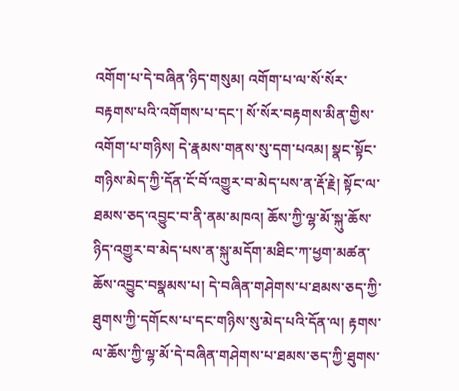འགོག་པ་དེ་བཞིན་ཉིད་གསུམ། འགོག་པ་ལ་སོ་སོར་བརྟགས་པའི་འགོགས་པ་དང་། སོ་སོར་བརྟགས་མིན་གྱིས་འགོག་པ་གཉིས། དེ་རྣམས་གནས་སུ་དག་པའམ། སྣང་སྟོང་གཉིས་མེད་ཀྱི་དོན་ངོ་བོ་འགྱུར་བ་མེད་པས་ན་རྡོ་རྗེ། སྟོང་ལ་ཐམས་ཅད་འབྱུང་བ་ནི་ནམ་མཁའ། ཆོས་ཀྱི་ལྷ་མོ་སྐུ་ཆོས་ཉིད་འགྱུར་བ་མེད་པས་ན་སྐུ་མདོག་མཐིང་ཀ་ཕྱག་མཚན་ཆོས་འབྱུང་བསྣམས་པ། དེ་བཞིན་གཤེགས་པ་ཐམས་ཅད་ཀྱི་ཐུགས་ཀྱི་དགོངས་པ་དང་གཉིས་སུ་མེད་པའི་དོན་ལ། རྟགས་ལ་ཆོས་ཀྱི་ལྷ་མོ་དེ་བཞིན་གཤེགས་པ་ཐམས་ཅད་ཀྱི་ཐུགས་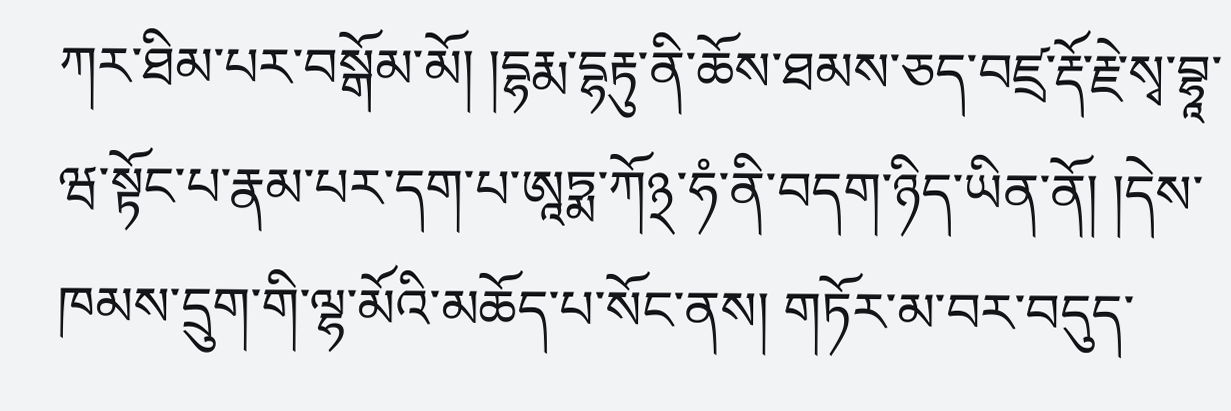ཀར་ཐིམ་པར་བསྒོམ་མོ། །དྷརྨ་དྷརྟུ་ནི་ཆོས་ཐམས་ཅད་བཛྲ་རྡོ་རྗེ་སྭ་བྷཱ་ཝ་སྟོང་པ་རྣམ་པར་དག་པ་ཨཱཏྨ་ཀོ྅་ཧཾ་ནི་བདག་ཉིད་ཡིན་ནོ། །དེས་ཁམས་དྲུག་གི་ལྷ་མོའི་མཆོད་པ་སོང་ནས། གཏོར་མ་བར་བདུད་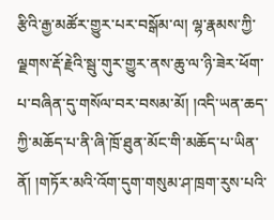རྩིའི་རྒྱ་མཚོར་གྱུར་པར་བསྒོམ་ལ། ལྷ་རྣམས་ཀྱི་ལྗགས་རྡོ་རྗེའི་སྦུ་གུར་གྱུར་ནས་ཆུ་ལ་ཉི་ཟེར་ཕོག་པ་བཞིན་དུ་གསོལ་བར་བསམ་མོ། །འདི་ཡན་ཆད་ཀྱི་མཆོད་པ་ནི་ཞི་ཁྲོ་ཐུན་མོང་གི་མཆོད་པ་ཡིན་ནོ། །གཏོར་མའི་འོག་དུག་གསུམ་ཤ་ཁྲག་རུས་པའི་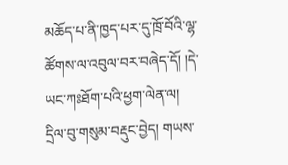མཆོད་པ་ནི་ཁྱད་པར་དུ་ཁྲོ་བོའི་ལྷ་ཚོགས་ལ་འབུལ་བར་བཞེད་དོ། །དེ་ཡང་ཀཿཐོག་པའི་ཕྱག་ལེན་ལ། དྲིལ་བུ་གསུམ་བརྡུང་བྱེད། གཡས་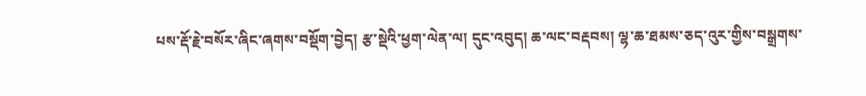པས་རྡོ་རྗེ་བསོར་ཞིང་ཞགས་བསྡོག་བྱེད། རྩ་སྡེའི་ཕྱག་ལེན་ལ། དུང་འབུད། ཆ་ལང་བརྡབས། ལྷ་ཆ་ཐམས་ཅད་འུར་གྱིས་བསྒྲགས་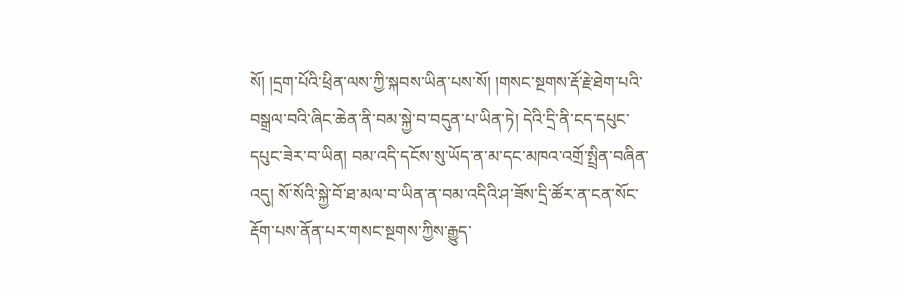སོ། །དྲག་པོའི་ཕྲིན་ལས་ཀྱི་སྐབས་ཡིན་པས་སོ། །གསང་སྔགས་རྡོ་རྗེ་ཐེག་པའི་བསྒྲལ་བའི་ཞིང་ཆེན་ནི་བམ་སྐྱེ་བ་བདུན་པ་ཡིན་ཏེ། དེའི་དྲི་ནི་ངད་དཔུང་དཔུང་ཟེར་བ་ཡིན། བམ་འདི་དངོས་སུ་ཡོད་ན་མ་དང་མཁའ་འགྲོ་སྤྲིན་བཞིན་འདུ། སོ་སོའི་སྐྱེ་བོ་ཐ་མལ་བ་ཡིན་ན་བམ་འདིའི་ཤ་ཟོས་དྲི་ཚོར་ན་ངན་སོང་རྡོག་པས་ནོན་པར་གསང་སྔགས་ཀྱིས་རྒྱུད་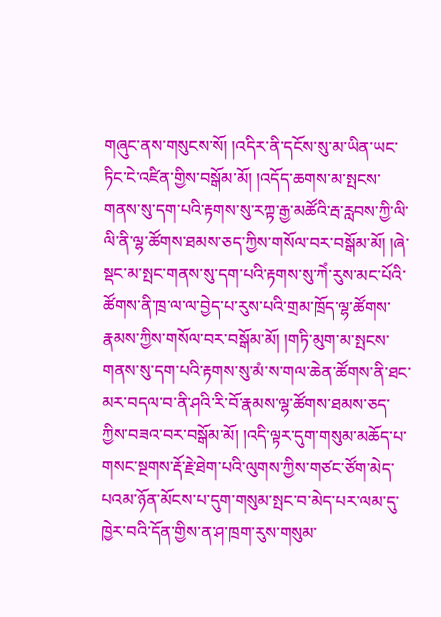གཞུང་ནས་གསུངས་སོ། །འདིར་ནི་དངོས་སུ་མ་ཡིན་ཡང་ཏིང་ངེ་འཛིན་གྱིས་བསྒོམ་མོ། །འདོད་ཆགས་མ་སྤངས་གནས་སུ་དག་པའི་རྟགས་སུ་རཀྟ་རྒྱ་མཚོའི་རྦ་རླབས་ཀྱི་ལི་ལི་ནི་ལྷ་ཚོགས་ཐམས་ཅད་ཀྱིས་གསོལ་བར་བསྒོམ་མོ། །ཞེ་སྡང་མ་སྤང་གནས་སུ་དག་པའི་རྟགས་སུ་ཀེཾ་རུས་མང་པོའི་ཚོགས་ནི་ཁྲ་ལ་ལ་བྱེད་པ་རུས་པའི་གྲམ་ཁྲོད་ལྷ་ཚོགས་རྣམས་ཀྱིས་གསོལ་བར་བསྒོམ་མོ། །གཏི་མུག་མ་སྤངས་གནས་སུ་དག་པའི་རྟགས་སུ་མཾ་ས་གལ་ཆེན་ཚོགས་ནི་ཐང་མར་བདལ་བ་ནི་ཤའི་རི་བོ་རྣམས་ལྷ་ཚོགས་ཐམས་ཅད་ཀྱིས་བཟའ་བར་བསྒོམ་མོ། །འདི་ལྟར་དུག་གསུམ་མཆོད་པ་གསང་སྔགས་རྡོ་རྗེ་ཐེག་པའི་ལུགས་ཀྱིས་གཙང་ཙོག་མེད་པའམ་ཉོན་མོངས་པ་དུག་གསུམ་སྤང་བ་མེད་པར་ལམ་དུ་ཁྱེར་བའི་དོན་གྱིས་ན་ཤ་ཁྲག་རུས་གསུམ་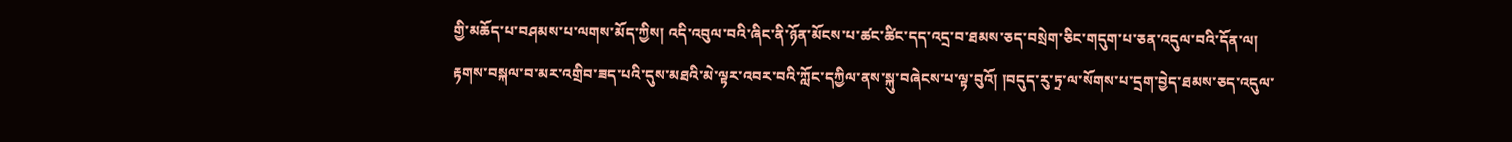གྱི་མཆོད་པ་བཤམས་པ་ལགས་མོད་ཀྱིས། འདི་འབུལ་བའི་ཞིང་ནི་ཉོན་མོངས་པ་ཚང་ཚིང་དད་འདྲ་བ་ཐམས་ཅད་བསྲེག་ཅིང་གདུག་པ་ཅན་འདུལ་བའི་དོན་ལ། རྟགས་བསྐལ་བ་མར་འགྲིབ་ཟད་པའི་དུས་མཐའི་མེ་ལྟར་འབར་བའི་ཀློང་དཀྱིལ་ནས་སྐུ་བཞེངས་པ་ལྟ་བུའོ། །བདུད་རུ་ཏྲ་ལ་སོགས་པ་དྲག་བྱེད་ཐམས་ཅད་འདུལ་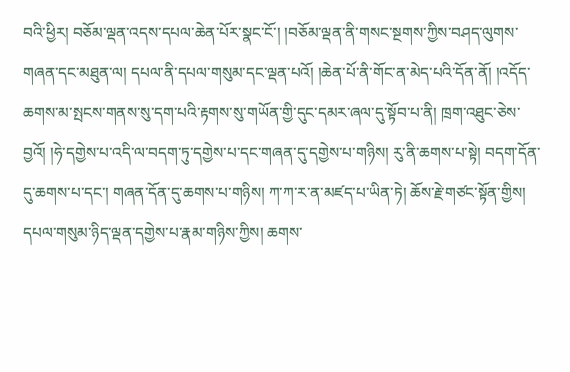བའི་ཕྱིར། བཅོམ་ལྡན་འདས་དཔལ་ཆེན་པོར་སྣང་ངོ་། །བཅོམ་ལྡན་ནི་གསང་སྔགས་ཀྱིས་བཤད་ལུགས་གཞན་དང་མཐུན་ལ། དཔལ་ནི་དཔལ་གསུམ་དང་ལྡན་པའོ། །ཆེན་པོ་ནི་གོང་ན་མེད་པའི་དོན་ནོ། །འདོད་ཆགས་མ་སྤངས་གནས་སུ་དག་པའི་རྟགས་སུ་གཡོན་གྱི་དུང་དམར་ཞལ་དུ་སྟོབ་པ་ནི། ཁྲག་འཐུང་ཅེས་བྱའོ། །ཧེ་དགྱེས་པ་འདི་ལ་བདག་ཏུ་དགྱེས་པ་དང་གཞན་དུ་དགྱེས་པ་གཉིས། རུ་ནི་ཆགས་པ་སྟེ། བདག་དོན་དུ་ཆགས་པ་དང་། གཞན་དོན་དུ་ཆགས་པ་གཉིས། ཀ་ཀ་ར་ན་མཛད་པ་ཡིན་ཏེ། ཆོས་རྗེ་གཙང་སྟོན་གྱིས། དཔལ་གསུམ་ཉིད་ལྡན་དགྱེས་པ་རྣམ་གཉིས་ཀྱིས། ཆགས་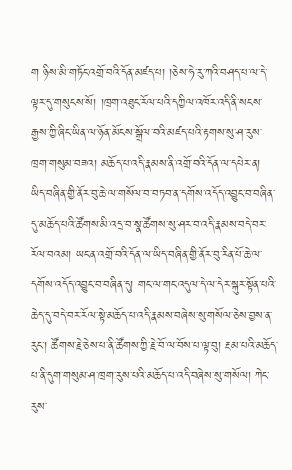ག ཉིས་མི་གཏོང་འགྲོ་བའི་དོན་མཛད་པ། །ཅེས་ཧེ་རུ་ཀའི་བཤད་པ་ལ་དེ་ལྟར་དུ་གསུངས་སོ། །ཁྲག་འཐུང་རོལ་པའི་དཀྱིལ་འཁོར་འདི་ནི་སངས་རྒྱས་ཀྱི་ཞིང་ཡིན་ལ་ཉོན་མོངས་སྒྲོལ་བའི་མཛད་པའི་རྟགས་སུ་ཤ་རུས་ཁྲག་གསུམ་བཟའ། མཆོད་པ་འདི་རྣམས་ནི་འགྲོ་བའི་དོན་ལ་དཔེར་ན། ཡིད་བཞིན་གྱི་ནོར་བུ་ཆེ་ལ་གསོལ་བ་བཏབ་ན་དགོས་འདོད་འབྱུང་བ་བཞིན་དུ་མཆོད་པའི་ཚོགས་མི་འདྲ་བ་སྣ་ཚོགས་སུ་ཤར་བ་འདི་རྣམས་བདེ་བར་རོལ་བའམ། ཡང་ན་འགྲོ་བའི་དོན་ལ་ཡིད་བཞིན་གྱི་ནོར་བུ་རིན་པོ་ཆེ་ལ་དགོས་འདོད་འབྱུང་བ་བཞིན་དུ། གང་ལ་གང་འདུལ་དེ་ལ་དེར་སྐུར་སྟོན་པའི་ཆེད་དུ་བདེ་བར་རོལ་སྟེ་མཆོད་པ་འདི་རྣམས་བཞེས་སུ་གསོལ་ཅེས་བྱས་ན་རུང་། ཚོགས་རྗེ་ཅེས་པ་ནི་ཚོགས་ཀྱི་རྗེ་བོ་ལ་བོས་པ་ལྟ་བུ། རྔམ་པའི་མཆོད་པ་ནི་དུག་གསུམ་ཤ་ཁྲག་རུས་པའི་མཆོད་པ་འདི་བཞེས་སུ་གསོལ། ཀེང་རུས་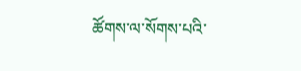ཚོགས་ལ་སོགས་པའི་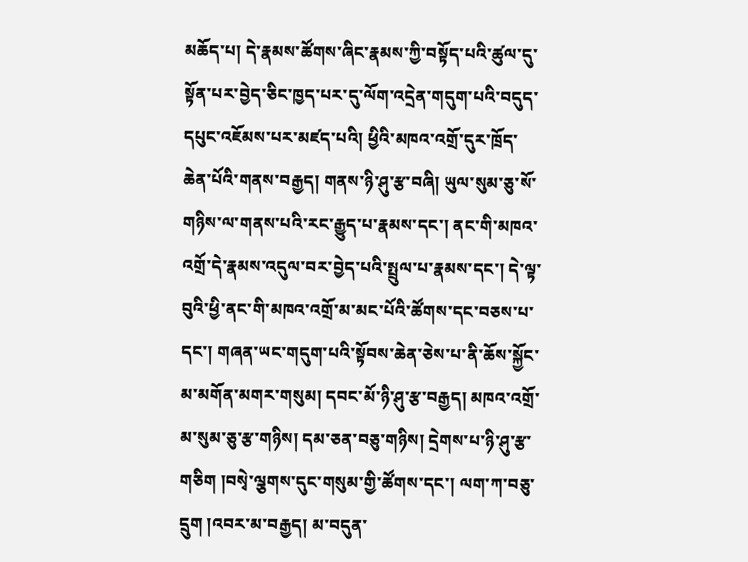མཆོད་པ། དེ་རྣམས་ཚོགས་ཞིང་རྣམས་ཀྱི་བསྟོད་པའི་ཚུལ་དུ་སྟོན་པར་བྱེད་ཅིང་ཁྱད་པར་དུ་ལོག་འདྲེན་གདུག་པའི་བདུད་དཔུང་འཇོམས་པར་མཛད་པའི། ཕྱིའི་མཁའ་འགྲོ་དུར་ཁྲོད་ཆེན་པོའི་གནས་བརྒྱད། གནས་ཉི་ཤུ་རྩ་བཞི། ཡུལ་སུམ་ཅུ་སོ་གཉིས་ལ་གནས་པའི་རང་རྒྱུད་པ་རྣམས་དང་། ནང་གི་མཁའ་འགྲོ་དེ་རྣམས་འདུལ་བར་བྱེད་པའི་སྤྲུལ་པ་རྣམས་དང་། དེ་ལྟ་བུའི་ཕྱི་ནང་གི་མཁའ་འགྲོ་མ་མང་པོའི་ཚོགས་དང་བཅས་པ་དང་། གཞན་ཡང་གདུག་པའི་སྟོབས་ཆེན་ཅེས་པ་ནི་ཆོས་སྐྱོང་མ་མགོན་མགར་གསུམ། དབང་མོ་ཉི་ཤུ་རྩ་བརྒྱད། མཁའ་འགྲོ་མ་སུམ་ཅུ་རྩ་གཉིས། དམ་ཅན་བཅུ་གཉིས། དྲེགས་པ་ཉི་ཤུ་རྩ་གཅིག །བསྭེ་ལྕགས་དུང་གསུམ་གྱི་ཚོགས་དང་། ལག་ཀ་བཅུ་དྲུག །འབར་མ་བརྒྱད། མ་བདུན་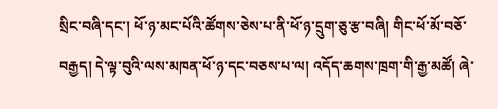སྲིང་བཞི་དང་། ཕོ་ཉ་མང་པོའི་ཚོགས་ཅེས་པ་ནི་ཕོ་ཉ་དྲུག་ཅུ་རྩ་བཞི། གིང་ཕོ་མོ་བཅོ་བརྒྱད། དེ་ལྟ་བུའི་ལས་མཁན་ཕོ་ཉ་དང་བཅས་པ་ལ། འདོད་ཆགས་ཁྲག་གི་རྒྱ་མཚོ། ཞེ་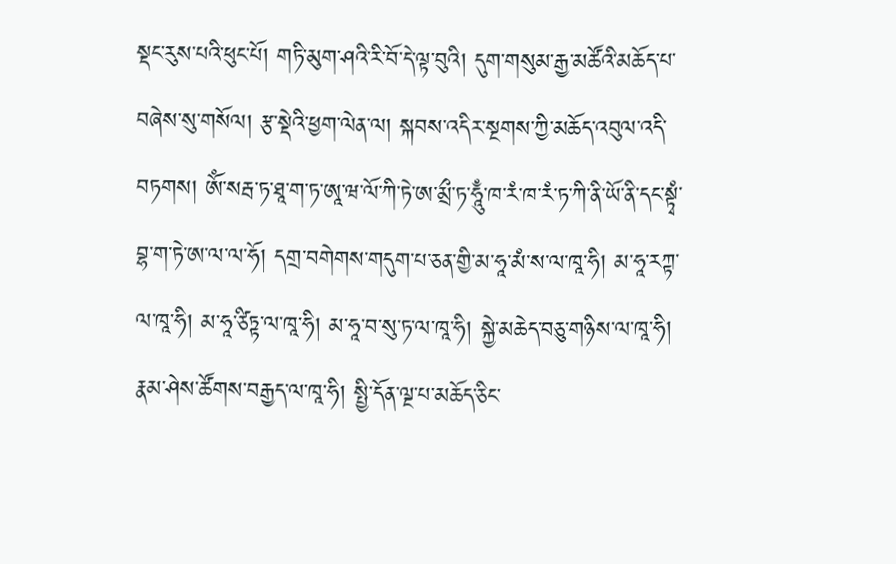སྡང་རུས་པའི་ཕུང་པོ། གཏི་མུག་ཤའི་རི་བོ་དེ་ལྟ་བུའི། དུག་གསུམ་རྒྱ་མཚོའི་མཆོད་པ་བཞེས་སུ་གསོལ། རྩ་སྡེའི་ཕྱག་ལེན་ལ། སྐབས་འདིར་སྔགས་ཀྱི་མཆོད་འབུལ་འདི་བཏགས། ༀ་སརྦ་ཏ་ཐཱ་ག་ཏ་ཨཱ་ཝ་ལོ་ཀི་ཏེ་ཨ་མྲྀ་ཏ་ཧཱུྃ་ཁ་རཾ་ཁ་རཾ་ཏ་ཀི་ནི་ཡོ་ནི་དང་སྟྭཾ་བྷ་ག་ཏེ་ཨ་ལ་ལ་ཧོ། དགྲ་བགེགས་གདུག་པ་ཅན་གྱི་མ་ཧཱ་མཾ་ས་ལ་ཁཱ་ཧི། མ་ཧཱ་རཀྟ་ལ་ཁཱ་ཧི། མ་ཧཱ་ཙིཏྟ་ལ་ཁཱ་ཧི། མ་ཧཱ་བ་སུ་ཏ་ལ་ཁཱ་ཧི། སྐྱེ་མཆེད་བཅུ་གཉིས་ལ་ཁཱ་ཧི། རྣམ་ཤེས་ཚོགས་བརྒྱད་ལ་ཁཱ་ཧི། སྤྱི་དོན་ལྔ་པ་མཆོད་ཅིང་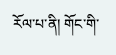རོལ་པ་ནི། གོང་གི་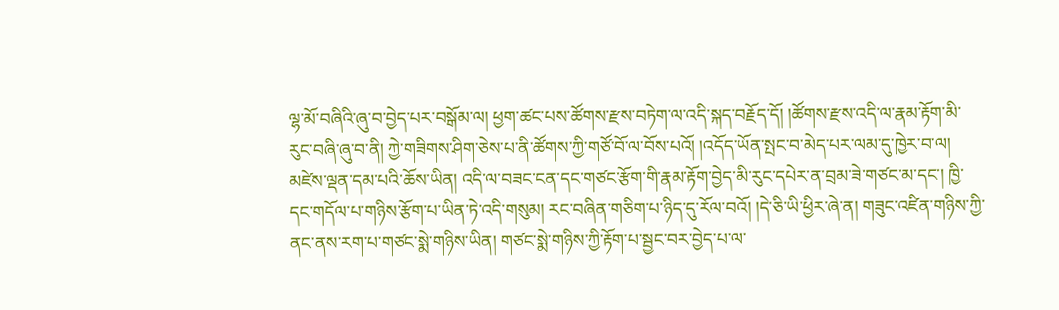ལྷ་མོ་བཞིའི་ཞུ་བ་བྱེད་པར་བསྒོམ་ལ། ཕྱག་ཚང་པས་ཚོགས་རྫས་བཏེག་ལ་འདི་སྐད་བརྗོད་དོ། །ཚོགས་རྫས་འདི་ལ་རྣམ་རྟོག་མི་རུང་བཞི་ཞུ་བ་ནི། ཀྱེ་གཟིགས་ཤིག་ཅེས་པ་ནི་ཚོགས་ཀྱི་གཙོ་བོ་ལ་བོས་པའོ། །འདོད་ཡོན་སྤང་བ་མེད་པར་ལམ་དུ་ཁྱེར་བ་ལ། མཛེས་ལྡན་དམ་པའི་ཆོས་ཡིན། འདི་ལ་བཟང་ངན་དང་གཙང་རྩོག་གི་རྣམ་རྟོག་བྱེད་མི་རུང་དཔེར་ན་བྲམ་ཟེ་གཙང་མ་དང་། ཁྱི་དང་གདོལ་པ་གཉིས་རྩོག་པ་ཡིན་ཏེ་འདི་གསུམ། རང་བཞིན་གཅིག་པ་ཉིད་དུ་རོལ་བའོ། །དེ་ཅི་ཡི་ཕྱིར་ཞེ་ན། གཟུང་འཛིན་གཉིས་ཀྱི་ནང་ནས་རག་པ་གཙང་སྨེ་གཉིས་ཡིན། གཙང་སྨེ་གཉིས་ཀྱི་རྟོག་པ་སྦྱང་བར་བྱེད་པ་ལ་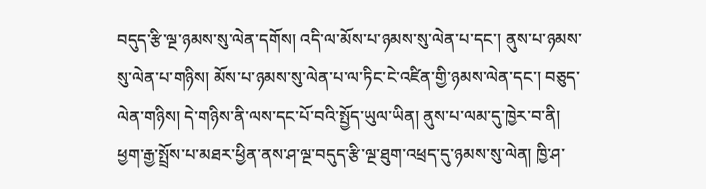བདུད་རྩི་ལྔ་ཉམས་སུ་ལེན་དགོས། འདི་ལ་མོས་པ་ཉམས་སུ་ལེན་པ་དང་། ནུས་པ་ཉམས་སུ་ལེན་པ་གཉིས། མོས་པ་ཉམས་སུ་ལེན་པ་ལ་ཏིང་ངེ་འཛིན་གྱི་ཉམས་ལེན་དང་། བཅུད་ལེན་གཉིས། དེ་གཉིས་ནི་ལས་དང་པོ་བའི་སྤྱོད་ཡུལ་ཡིན། ནུས་པ་ལམ་དུ་ཁྱེར་བ་ནི། ཕྱག་རྒྱ་སྤྲོས་པ་མཐར་ཕྱིན་ནས་ཤ་ལྔ་བདུད་རྩི་ལྔ་ཐུག་འཕྲད་དུ་ཉམས་སུ་ལེན། ཁྱི་ཤ་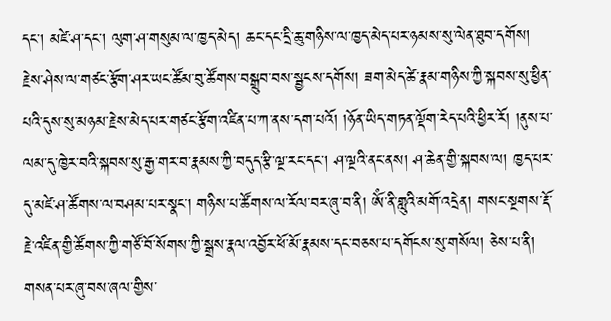དང་། མཛེ་ཤ་དང་། ལུག་ཤ་གསུམ་ལ་ཁྱད་མེད། ཆང་དང་དྲི་ཆུ་གཉིས་ལ་ཁྱད་མེད་པར་ཉམས་སུ་ལེན་ཐུབ་དགོས། རྗེས་ཤེས་ལ་གཙང་རྩོག་ཤར་ཡང་ཚོམ་བུ་ཚོགས་བསྒྲུབ་བས་སྦྱངས་དགོས། ཟག་མེད་ཚེ་རྣམ་གཉིས་ཀྱི་སྐབས་སུ་ཕྱིན་པའི་དུས་སུ་མཉམ་རྗེས་མེད་པར་གཙང་རྩོག་འཛིན་པ་ཀ་ནས་དག་པའོ། །ཉོན་ཡིད་གཏན་ལྡོག་རེད་པའི་ཕྱིར་རོ། །ནུས་པ་ལམ་དུ་ཁྱེར་བའི་སྐབས་སུ་རྒྱ་གར་བ་རྣམས་ཀྱི་བདུད་རྩི་ལྔ་རང་དང་། ཤ་ལྔའི་ནང་ནས། ཤ་ཆེན་གྱི་སྐབས་ལ། ཁྱད་པར་དུ་མཛེ་ཤ་ཚོགས་ལ་བཤམ་པར་སྣང་། གཉིས་པ་ཚོགས་ལ་རོལ་བར་ཞུ་བ་ནི། ༀ་ནི་གླུའི་མགོ་འདྲེན། གསང་སྔགས་རྡོ་རྗེ་འཛིན་གྱི་ཚོགས་ཀྱི་གཙོ་བོ་སོགས་ཀྱི་སྒྲས་རྣལ་འབྱོར་ཕོ་མོ་རྣམས་དང་བཅས་པ་དགོངས་སུ་གསོལ། ཅེས་པ་ནི། གསན་པར་ཞུ་བས་ཞལ་གྱིས་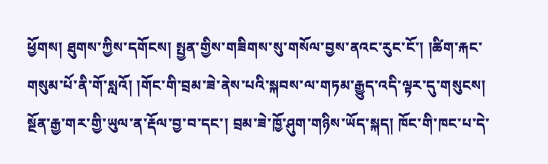ཕྱོགས། ཐུགས་ཀྱིས་དགོངས། སྤྱན་གྱིས་གཟིགས་སུ་གསོལ་བྱས་ནའང་རུང་ངོ་། །ཚིག་རྐང་གསུམ་པོ་ནི་གོ་སླའོ། །གོང་གི་བྲམ་ཟེ་ནེས་པའི་སྐབས་ལ་གཏམ་རྒྱུད་འདི་ལྟར་དུ་གསུངས། སྔོན་རྒྱ་གར་གྱི་ཡུལ་ན་རྡོལ་བྱ་བ་དང་། བྲམ་ཟེ་ཁྱོ་ཤུག་གཉིས་ཡོད་སྐད། ཁོང་གི་ཁང་པ་དེ་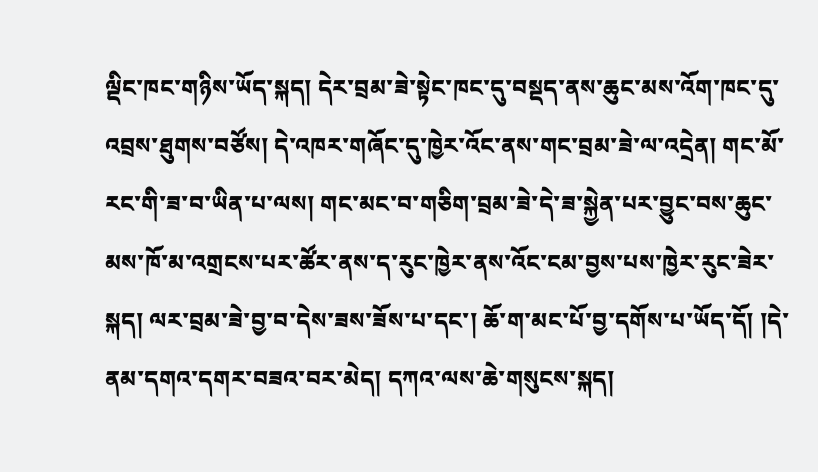ལྡིང་ཁང་གཉིས་ཡོད་སྐད། དེར་བྲམ་ཟེ་སྟེང་ཁང་དུ་བསྡད་ནས་ཆུང་མས་འོག་ཁང་དུ་འབྲས་ཐུགས་བཙོས། དེ་འཁར་གཞོང་དུ་ཁྱེར་འོང་ནས་གང་བྲམ་ཟེ་ལ་འདྲེན། གང་མོ་རང་གི་ཟ་བ་ཡིན་པ་ལས། གང་མང་བ་གཅིག་བྲམ་ཟེ་དེ་ཟ་སྐྱེན་པར་བྱུང་བས་ཆུང་མས་ཁོ་མ་འགྲངས་པར་ཚོར་ནས་ད་རུང་ཁྱེར་ནས་འོང་ངམ་བྱས་པས་ཁྱེར་རུང་ཟེར་སྐད། ལར་བྲམ་ཟེ་བྱ་བ་དེས་ཟས་ཟོས་པ་དང་། ཆོ་ག་མང་པོ་བྱ་དགོས་པ་ཡོད་དོ། །དེ་ནམ་དགའ་དགར་བཟའ་བར་མེད། དཀའ་ལས་ཆེ་གསུངས་སྐད།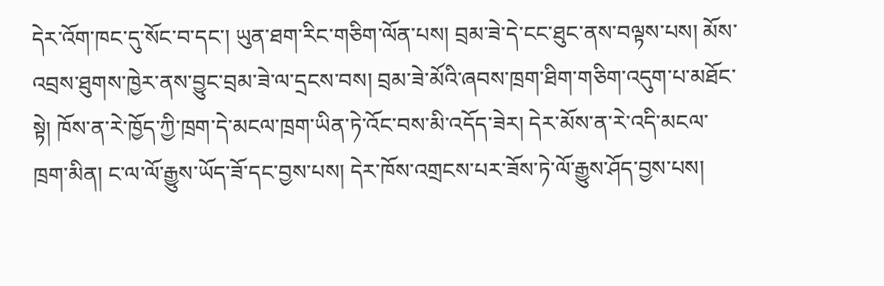དེར་འོག་ཁང་དུ་སོང་བ་དང་། ཡུན་ཐག་རིང་གཅིག་ལོན་པས། བྲམ་ཟེ་དེ་ངང་ཐུང་ནས་བལྟས་པས། མོས་འབྲས་ཐུགས་ཁྱེར་ནས་བྱུང་བྲམ་ཟེ་ལ་དྲངས་བས། བྲམ་ཟེ་མོའི་ཞབས་ཁྲག་ཐིག་གཅིག་འདུག་པ་མཐོང་སྟེ། ཁོས་ན་རེ་ཁྱོད་ཀྱི་ཁྲག་དེ་མངལ་ཁྲག་ཡིན་ཏེ་འོང་བས་མི་འདོད་ཟེར། དེར་མོས་ན་རེ་འདི་མངལ་ཁྲག་མིན། ང་ལ་ལོ་རྒྱུས་ཡོད་ཟོ་དང་བྱས་པས། དེར་ཁོས་འགྲངས་པར་ཟོས་ཏེ་ལོ་རྒྱུས་ཤོད་བྱས་པས།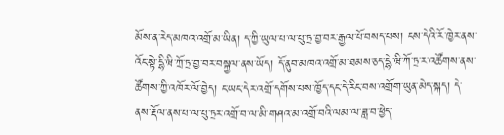མོས་ན་རེད་མཁའ་འགྲོ་མ་ཡིན། ད་ཀྱི་ཡུལ་པ་ལ་པུ་ཏྲ་བྱ་བར་རྒྱལ་པོ་བསད་པས། ངས་དེའི་རོ་ཁྱེར་ནས་འོང་སྟེ་དྷི་ཝི་ཀྲོ་ཏྲ་བྱ་བར་བསྐྱལ་ནས་ཡོད། དོ་ནུབ་མཁའ་འགྲོ་མ་ཐམས་ཅད་དྷེ་ཝི་ཀོ་ཏྲ་ར་འཚོགས་ནས་ཚོགས་ཀྱི་འཁོར་ལོ་བྱེད། ང་ཡང་དེར་འགྲོ་དགོས་པས་ཁྱོད་དང་དེ་རིང་བས་འགྲོག་ཡུན་མེད་སྐད། དེ་ནས་རྡོལ་ནས་པ་ལ་པུ་ཏྲར་འགྲོ་བ་ལ་མི་གཤའ་མ་འགྲོ་བའི་ལམ་ལ་ཟླ་བ་ཕྱེད་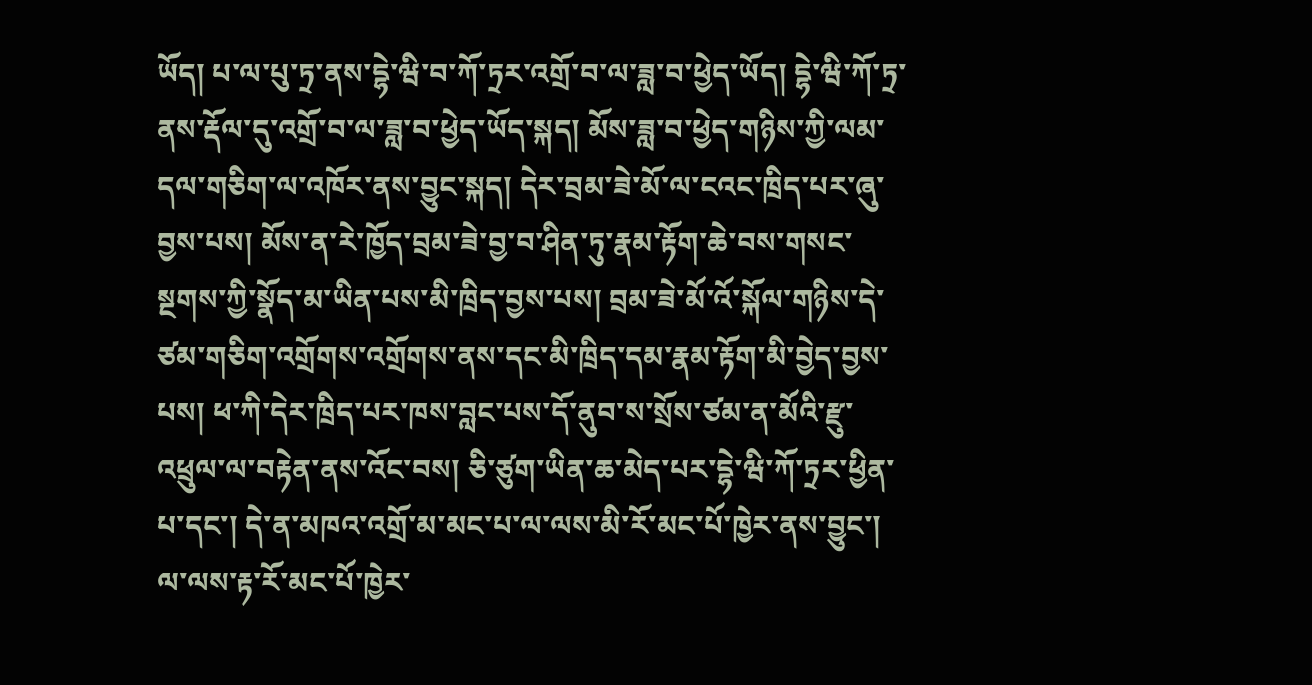ཡོད། པ་ལ་པུ་ཏྲ་ནས་དྷེ་ཝི་བ་ཀོ་ཏྲར་འགྲོ་བ་ལ་ཟླ་བ་ཕྱེད་ཡོད། དྷེ་ཝི་ཀོ་ཏྲ་ནས་རྡོལ་དུ་འགྲོ་བ་ལ་ཟླ་བ་ཕྱེད་ཡོད་སྐད། མོས་ཟླ་བ་ཕྱེད་གཉིས་ཀྱི་ལམ་དལ་གཅིག་ལ་འཁོར་ནས་བྱུང་སྐད། དེར་བྲམ་ཟེ་མོ་ལ་ངའང་ཁྲིད་པར་ཞུ་བྱས་པས། མོས་ན་རེ་ཁྱོད་བྲམ་ཟེ་བྱ་བ་ཤིན་ཏུ་རྣམ་རྟོག་ཆེ་བས་གསང་སྔགས་ཀྱི་སྣོད་མ་ཡིན་པས་མི་ཁྲིད་བྱས་པས། བྲམ་ཟེ་མོ་འོ་སྐོལ་གཉིས་དེ་ཙམ་གཅིག་འགྲོགས་འགྲོགས་ནས་དང་མི་ཁྲིད་དམ་རྣམ་རྟོག་མི་བྱེད་བྱས་པས། ཕ་ཀི་དེར་ཁྲིད་པར་ཁས་བླང་པས་དོ་ནུབ་ས་སྲོས་ཙམ་ན་མོའི་རྫུ་འཕྲུལ་ལ་བརྟེན་ནས་འོང་བས། ཅི་ཙུག་ཡིན་ཆ་མེད་པར་དྷེ་ཝི་ཀོ་ཏྲར་ཕྱིན་པ་དང་། དེ་ན་མཁའ་འགྲོ་མ་མང་པ་ལ་ལས་མི་རོ་མང་པོ་ཁྱེར་ནས་བྱུང་། ལ་ལས་རྟ་རོ་མང་པོ་ཁྱེར་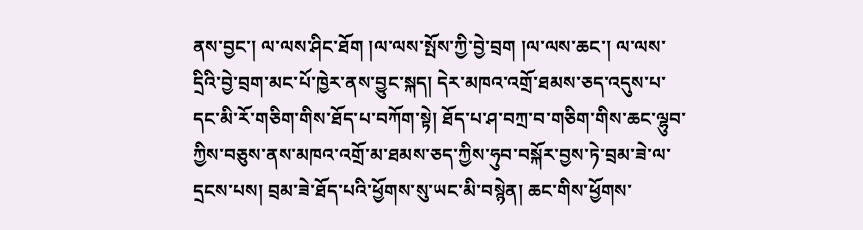ནས་བྱང་། ལ་ལས་ཤིང་ཐོག །ལ་ལས་སྤོས་ཀྱི་བྱེ་བྲག །ལ་ལས་ཆང་། ལ་ལས་དྲིའི་བྱེ་བྲག་མང་པོ་ཁྱེར་ནས་བྱུང་སྐད། དེར་མཁའ་འགྲོ་ཐམས་ཅད་འདུས་པ་དང་མི་རོ་གཅིག་གིས་ཐོད་པ་བཀོག་སྟེ། ཐོད་པ་ཤ་བཀྲ་བ་གཅིག་གིས་ཆང་ལྷུབ་ཀྱིས་བཅུས་ནས་མཁའ་འགྲོ་མ་ཐམས་ཅད་ཀྱིས་ཧུབ་བསྐོར་བྱས་ཏེ་བྲམ་ཟེ་ལ་དྲངས་པས། བྲམ་ཟེ་ཐོད་པའི་ཕྱོགས་སུ་ཡང་མི་བསྙེན། ཆང་གིས་ཕྱོགས་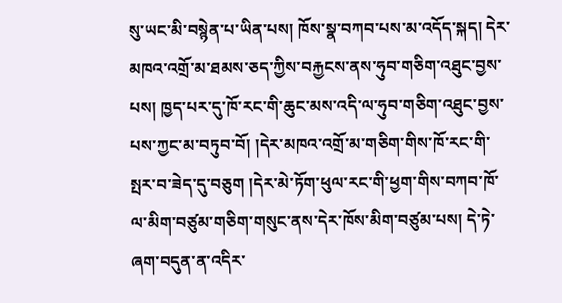སུ་ཡང་མི་བསྙེན་པ་ཡིན་པས། ཁོས་སྣ་བཀབ་པས་མ་འདོད་སྐད། དེར་མཁའ་འགྲོ་མ་ཐམས་ཅད་ཀྱིས་བརྐྱངས་ནས་ཧུབ་གཅིག་འཐུང་བྱས་པས། ཁྱད་པར་དུ་ཁོ་རང་གི་ཆུང་མས་འདི་ལ་ཧུབ་གཅིག་འཐུང་བྱས་པས་ཀྱང་མ་བཏུབ་བོ། །དེར་མཁའ་འགྲོ་མ་གཅིག་གིས་ཁོ་རང་གི་སྤར་བ་ཟེད་དུ་བཅུག །དེར་མེ་ཏོག་ཕུལ་རང་གི་ཕྱག་གིས་བཀབ་ཁོ་ལ་མིག་བཙུམ་གཅིག་གསུང་ནས་དེར་ཁོས་མིག་བཙུམ་པས། དེ་ཏེ་ཞག་བདུན་ན་འདིར་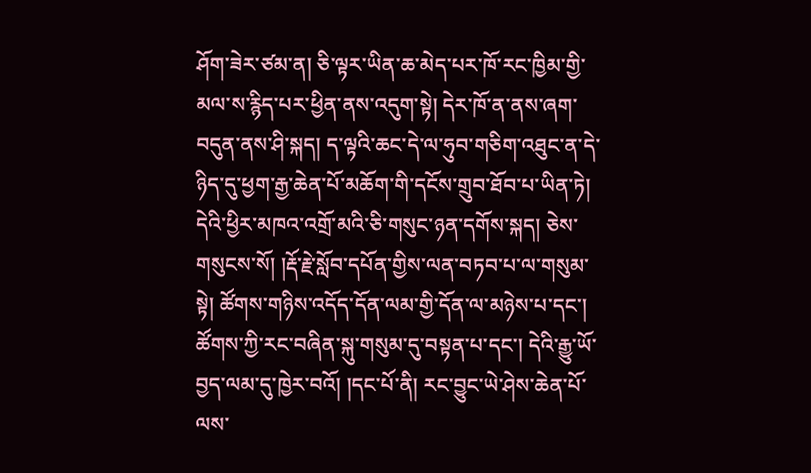ཤོག་ཟེར་ཙམ་ན། ཅི་ལྟར་ཡིན་ཆ་མེད་པར་ཁོ་རང་ཁྱིམ་གྱི་མལ་ས་རྙིད་པར་ཕྱིན་ནས་འདུག་སྟེ། དེར་ཁོ་ན་ནས་ཞག་བདུན་ནས་ཤི་སྐད། ད་ལྟའི་ཆང་དེ་ལ་ཧུབ་གཅིག་འཐུང་ན་དེ་ཉིད་དུ་ཕྱག་རྒྱ་ཆེན་པོ་མཆོག་གི་དངོས་གྲུབ་ཐོབ་པ་ཡིན་ཏེ། དེའི་ཕྱིར་མཁའ་འགྲོ་མའི་ཅི་གསུང་ཉན་དགོས་སྐད། ཅེས་གསུངས་སོ། །རྡོ་རྗེ་སློབ་དཔོན་གྱིས་ལན་བཏབ་པ་ལ་གསུམ་སྟེ། ཚོགས་གཉིས་འདོད་དོན་ལམ་གྱི་དོན་ལ་མཉེས་པ་དང་། ཚོགས་ཀྱི་རང་བཞིན་སྐུ་གསུམ་དུ་བསྟན་པ་དང་། དེའི་རྒྱུ་ཡོ་བྱད་ལམ་དུ་ཁྱེར་བའོ། །དང་པོ་ནི། རང་བྱུང་ཡེ་ཤེས་ཆེན་པོ་ལས་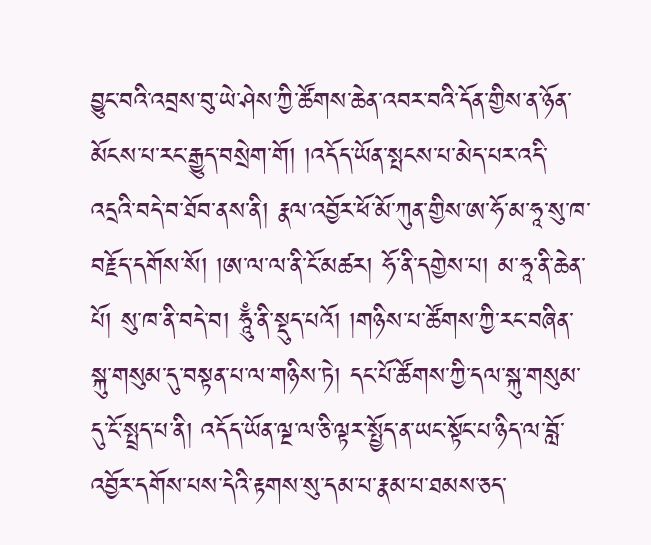བྱུང་བའི་འབྲས་བུ་ཡེ་ཤེས་ཀྱི་ཚོགས་ཆེན་འབར་བའི་དོན་གྱིས་ན་ཉོན་མོངས་པ་རང་རྒྱུད་བསྲེག་གོ། །འདོད་ཡོན་སྤངས་པ་མེད་པར་འདི་འདྲའི་བདེ་བ་ཐོབ་ནས་ནི། རྣལ་འབྱོར་ཕོ་མོ་ཀུན་གྱིས་ཨ་ཧོ་མ་ཧཱ་སུ་ཁ་བརྗོད་དགོས་སོ། །ཨ་ལ་ལ་ནི་ངོ་མཚར། ཧོ་ནི་དགྱེས་པ། མ་ཧཱ་ནི་ཆེན་པོ། སུ་ཁ་ནི་བདེ་བ། ཧཱུྃ་ནི་སྡུད་པའོ། །གཉིས་པ་ཚོགས་ཀྱི་རང་བཞིན་སྐུ་གསུམ་དུ་བསྟན་པ་ལ་གཉིས་ཏེ། དང་པོ་ཚོགས་ཀྱི་དལ་སྐུ་གསུམ་དུ་ངོ་སྤྲད་པ་ནི། འདོད་ཡོན་ལྔ་ལ་ཅི་ལྟར་སྤྱོད་ན་ཡང་སྟོང་པ་ཉིད་ལ་བློ་འབྱོར་དགོས་པས་དེའི་རྟགས་སུ་དམ་པ་རྣམ་པ་ཐམས་ཅད་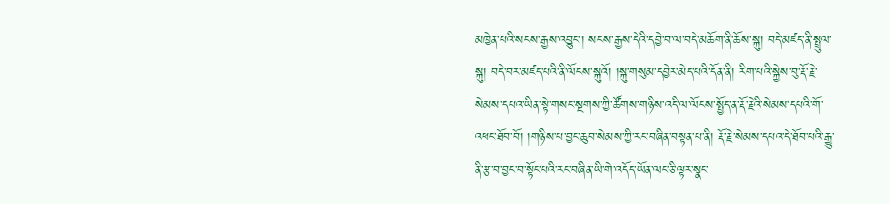མཁྱེན་པའི་སངས་རྒྱས་འབྱུང་། སངས་རྒྱས་དེའི་དབྱེ་བ་ལ་བདེ་མཆོག་ནི་ཆོས་སྐུ། བདེ་མཛད་ནི་སྤྲུལ་སྐུ། བདེ་བར་མཛད་པའི་ནི་ལོངས་སྐུའོ། །སྐུ་གསུམ་དབྱེར་མེད་པའི་དོན་ནི། རིག་པའི་སྐྱེས་བུ་རྡོ་རྗེ་སེམས་དཔའ་ཡིན་སྟེ་གསང་སྔགས་ཀྱི་ཚོགས་གཉིས་འདི་ལ་ལོངས་སྤྱོད་ན་རྡོ་རྗེའི་སེམས་དཔའི་གོ་འཕང་ཐོབ་བོ། །གཉིས་པ་བྱང་ཆུབ་སེམས་ཀྱི་རང་བཞིན་བསྟན་པ་ནི། རྡོ་རྗེ་སེམས་དཔའ་དེ་ཐོབ་པའི་རྒྱུ་ནི་རྩ་བ་བྱང་བ་སྟོང་པའི་རང་བཞིན་ཡི་གེ་འདོད་ཡོན་ལང་ཅི་ལྟར་སྣང་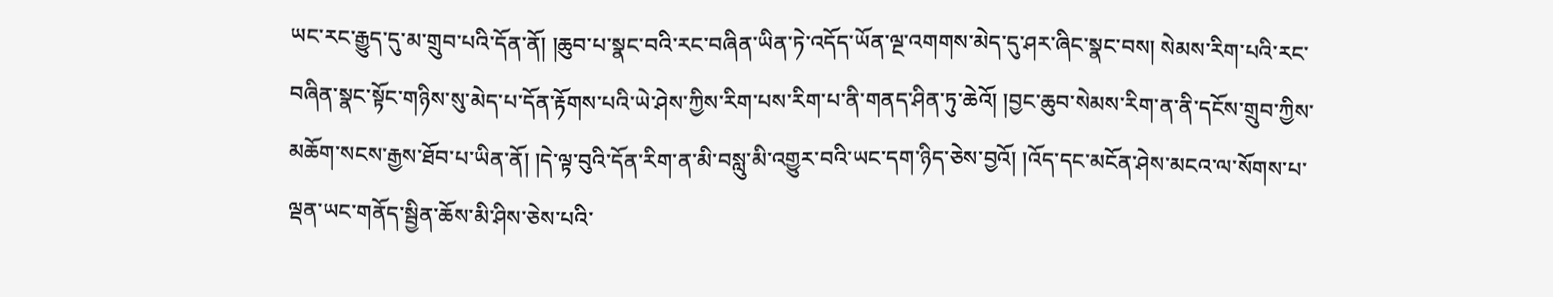ཡང་རང་རྒྱུད་དུ་མ་གྲུབ་པའི་དོན་ནོ། །ཆུབ་པ་སྣང་བའི་རང་བཞིན་ཡིན་ཏེ་འདོད་ཡོན་ལྔ་འགགས་མེད་དུ་ཤར་ཞིང་སྣང་བས། སེམས་རིག་པའི་རང་བཞིན་སྣང་སྟོང་གཉིས་སུ་མེད་པ་དོན་རྟོགས་པའི་ཡེ་ཤེས་ཀྱིས་རིག་པས་རིག་པ་ནི་གནད་ཤིན་ཏུ་ཆེའོ། །བྱང་ཆུབ་སེམས་རིག་ན་ནི་དངོས་གྲུབ་ཀྱིས་མཆོག་སངས་རྒྱས་ཐོབ་པ་ཡིན་ནོ། །དེ་ལྟ་བུའི་དོན་རིག་ན་མི་བསླུ་མི་འགྱུར་བའི་ཡང་དག་ཉིད་ཅེས་བྱའོ། །འོད་དང་མངོན་ཤེས་མངའ་ལ་སོགས་པ་ལྡན་ཡང་གནོད་སྦྱིན་ཆོས་མི་ཤིས་ཅེས་པའི་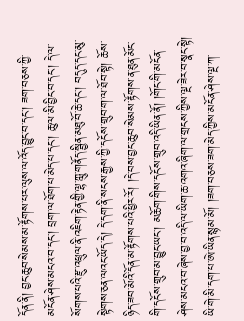དོན་ནི། བྱང་ཆུབ་སེམས་མ་རྟོགས་པར་ལུས་ལ་འོད་བྱུང་བ་དང་། ཟག་བཅས་ཀྱི་མངོན་ཤེས་མངའ་བ་དང་། བྲག་ལ་ཐོག་པ་མེད་པ་དང་། ཆུ་ལ་མི་བྱིང་བ་དང་། དེ་ལ་སོགས་པའི་རྫུ་འཕྲུལ་ནི་འཇིག་རྟེན་གྱི་ལྷ་ཀླུ་གནོད་སྦྱིན་མཐུ་བོ་ཆེ་དང་། བདུད་དང་མུ་སྟེགས་ཅན་ལའང་ཡོད་དེ། དེ་དག་ནི་སངས་རྒྱས་ཀྱི་དངོས་གྲུབ་ག་ལ་ཐོབ་སྟེ། ཆོས་ཉིད་ཟབ་མོའི་དོན་མ་རྟོགས་པའི་ཕྱིར་རོ། །དེ་བས་བྱང་ཆུབ་སེམས་རྟོགས་ན་ཐུན་མོང་གི་དངོས་གྲུབ་མ་བྱུང་ཡང་། མཆོག་གིས་དངོས་གྲུབ་འདི་ཡིན་ནོ། །གོང་གི་མངོན་ཤེས་མངའ་བ་ཞེས་བྱ་བ་འདི་ལ་ཡིག་ཆ་འགའ་ཞིག་ལ་གྲངས་ཀྱིས་ལྔ་ཟེར་བ་སྣང་སྟེ། ཡི་གེ་མི་དག་པ་ཨེ་ཡིན་སྙམ་མོ། །ཟག་བཅས་ཟག་མེད་ཀྱིས་མངོན་ཤེས་ལྔ་ཀ་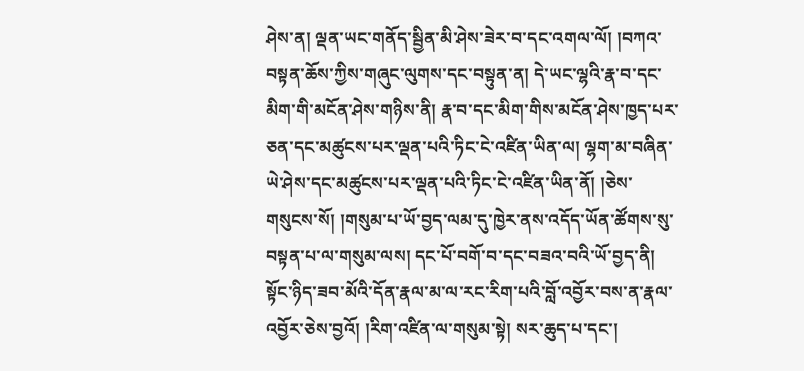ཤེས་ན། ལྡན་ཡང་གནོད་སྦྱིན་མི་ཤེས་ཟེར་བ་དང་འགལ་ལོ། །བཀའ་བསྟན་ཆོས་ཀྱིས་གཞུང་ལུགས་དང་བསྟུན་ན། དེ་ཡང་ལྷའི་རྣ་བ་དང་མིག་གི་མངོན་ཤེས་གཉིས་ནི། རྣ་བ་དང་མིག་གིས་མངོན་ཤེས་ཁྱད་པར་ཅན་དང་མཚུངས་པར་ལྡན་པའི་ཏིང་ངེ་འཛིན་ཡིན་ལ། ལྷག་མ་བཞིན་ཡེ་ཤེས་དང་མཚུངས་པར་ལྡན་པའི་ཏིང་ངེ་འཛིན་ཡིན་ནོ། །ཅེས་གསུངས་སོ། །གསུམ་པ་ཡོ་བྱད་ལམ་དུ་ཁྱེར་ནས་འདོད་ཡོན་ཚོགས་སུ་བསྟན་པ་ལ་གསུམ་ལས། དང་པོ་བགོ་བ་དང་བཟའ་བའི་ཡོ་བྱད་ནི། སྟོང་ཉིད་ཟབ་མོའི་དོན་རྣལ་མ་ལ་རང་རིག་པའི་བློ་འབྱོར་བས་ན་རྣལ་འབྱོར་ཅེས་བྱའོ། །རིག་འཛིན་ལ་གསུམ་སྟེ། སར་ཆུད་པ་དང་།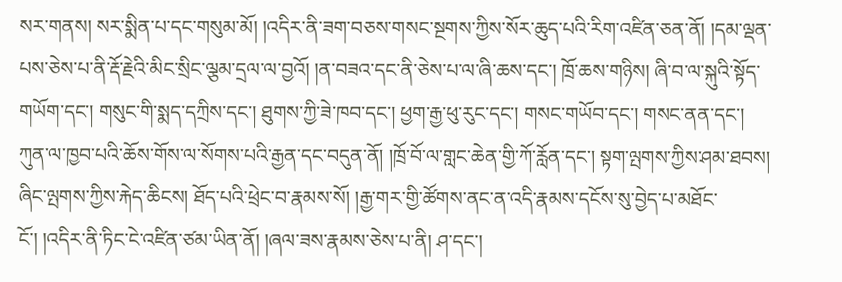སར་གནས། སར་སྨིན་པ་དང་གསུམ་མོ། །འདིར་ནི་ཟག་བཅས་གསང་སྔགས་ཀྱིས་སོར་ཆུད་པའི་རིག་འཛིན་ཅན་ནོ། །དམ་ལྡན་པས་ཅེས་པ་ནི་རྡོ་རྗེའི་མིང་སྲིང་ལྕམ་དྲལ་ལ་བྱའོ། །ན་བཟའ་དང་ནི་ཅེས་པ་ལ་ཞི་ཆས་དང་། ཁྲོ་ཆས་གཉིས། ཞི་བ་ལ་སྐུའི་སྟོད་གཡོག་དང་། གསུང་གི་སྨད་དཀྲིས་དང་། ཐུགས་ཀྱི་ཟེ་ཁབ་དང་། ཕྱག་རྒྱ་ཕུ་རུང་དང་། གསང་གཡོབ་དང་། གསང་ནན་དང་། ཀུན་ལ་ཁྱབ་པའི་ཆོས་གོས་ལ་སོགས་པའི་རྒྱན་དང་བདུན་ནོ། །ཁྲོ་བོ་ལ་གླང་ཆེན་གྱི་ཀོ་རློན་དང་། སྟག་ལྤགས་ཀྱིས་ཤམ་ཐབས། ཞིང་ལྤགས་ཀྱིས་རྐེད་ཆིངས། ཐོད་པའི་ཕྲེང་བ་རྣམས་སོ། །རྒྱ་གར་གྱི་ཚོགས་ནང་ན་འདི་རྣམས་དངོས་སུ་བྱེད་པ་མཐོང་ངོ་། །འདིར་ནི་ཏིང་ངེ་འཛིན་ཙམ་ཡིན་ནོ། །ཞལ་ཟས་རྣམས་ཅེས་པ་ནི། ཤ་དང་།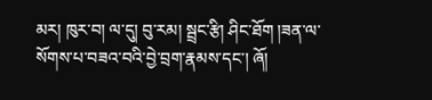མར། ཁུར་བ། ལ་དུ། བུ་རམ། སྦྲང་རྩི། ཤིང་ཐོག །ཟན་ལ་སོགས་པ་བཟའ་བའི་བྱེ་བྲག་རྣམས་དང་། ཞོ།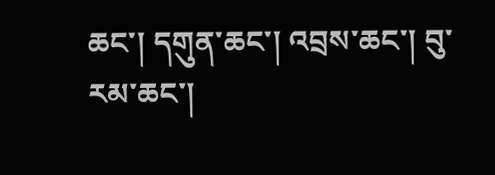ཆང་། དགུན་ཆང་། འབྲས་ཆང་། བུ་རམ་ཆང་།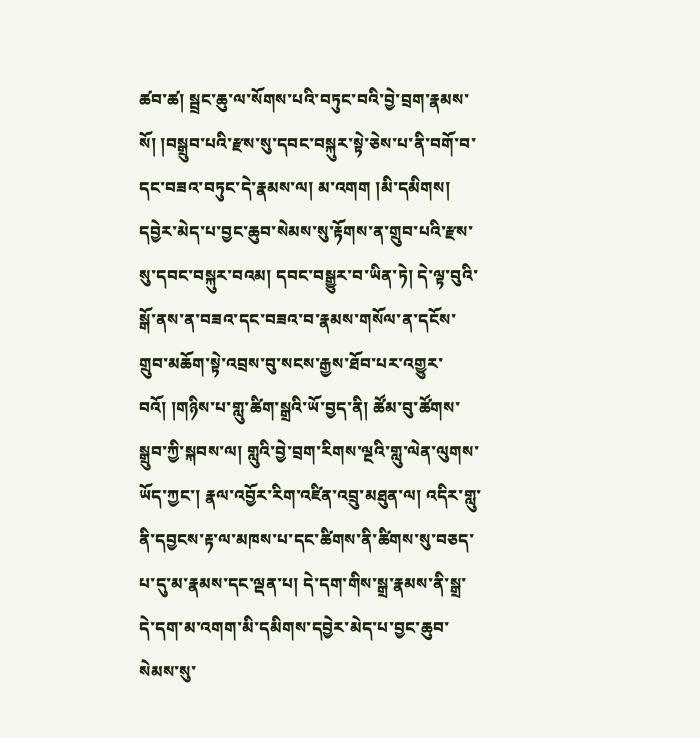ཚབ་ཚ། སྦྲང་ཆུ་ལ་སོགས་པའི་བཏུང་བའི་བྱེ་བྲག་རྣམས་སོ། །བསྒྲུབ་པའི་རྫས་སུ་དབང་བསྐུར་སྟེ་ཅེས་པ་ནི་བགོ་བ་དང་བཟའ་བཏུང་དེ་རྣམས་ལ། མ་འགག །མི་དམིགས། དབྱེར་མེད་པ་བྱང་ཆུབ་སེམས་སུ་རྟོགས་ན་གྲུབ་པའི་རྫས་སུ་དབང་བསྐུར་བའམ། དབང་བསྒྱུར་བ་ཡིན་ཏེ། དེ་ལྟ་བུའི་སྒོ་ནས་ན་བཟའ་དང་བཟའ་བ་རྣམས་གསོལ་ན་དངོས་གྲུབ་མཆོག་སྟེ་འབྲས་བུ་སངས་རྒྱས་ཐོབ་པར་འགྱུར་བའོ། །གཉིས་པ་གླུ་ཚིག་སྒྲའི་ཡོ་བྱད་ནི། ཚོམ་བུ་ཚོགས་སྒྲུབ་ཀྱི་སྐབས་ལ། གླུའི་བྱེ་བྲག་རིགས་ལྔའི་གླུ་ལེན་ལུགས་ཡོད་ཀྱང་། རྣལ་འབྱོར་རིག་འཛིན་འབྲུ་མཐུན་ལ། འདིར་གླུ་ནི་དབྱངས་རྟ་ལ་མཁས་པ་དང་ཚིགས་ནི་ཚིགས་སུ་བཅད་པ་དུ་མ་རྣམས་དང་ལྡན་པ། དེ་དག་གིས་སྒྲ་རྣམས་ནི་སྒྲ་དེ་དག་མ་འགག་མི་དམིགས་དབྱེར་མེད་པ་བྱང་ཆུབ་སེམས་སུ་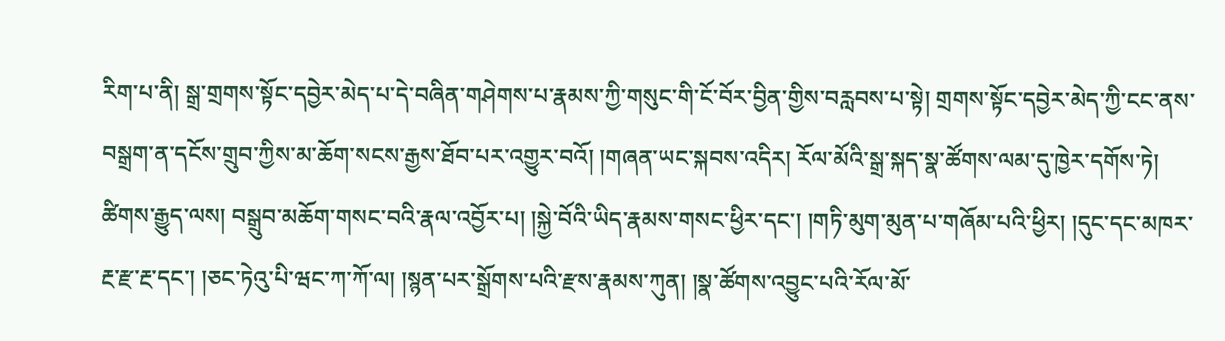རིག་པ་ནི། སྒྲ་གྲགས་སྟོང་དབྱེར་མེད་པ་དེ་བཞིན་གཤེགས་པ་རྣམས་ཀྱི་གསུང་གི་ངོ་བོར་བྱིན་གྱིས་བརླབས་པ་སྟེ། གྲགས་སྟོང་དབྱེར་མེད་ཀྱི་ངང་ནས་བསྒྲག་ན་དངོས་གྲུབ་ཀྱིས་མ་ཆོག་སངས་རྒྱས་ཐོབ་པར་འགྱུར་བའོ། །གཞན་ཡང་སྐབས་འདིར། རོལ་མོའི་སྒྲ་སྐད་སྣ་ཚོགས་ལམ་དུ་ཁྱེར་དགོས་ཏེ། ཚིགས་རྒྱུད་ལས། བསྒྲུབ་མཆོག་གསང་བའི་རྣལ་འབྱོར་པ། །སྐྱེ་བོའི་ཡིད་རྣམས་གསང་ཕྱིར་དང་། །གཏི་མུག་མུན་པ་གཞོམ་པའི་ཕྱིར། །དུང་དང་མཁར་རྔ་རྫ་རྔ་དང་། །ཅང་ཏེའུ་པི་ཝང་ཀ་ཀོ་ལ། །སྙན་པར་སྒྲོགས་པའི་རྫས་རྣམས་ཀུན། །སྣ་ཚོགས་འབྱུང་པའི་རོལ་མོ་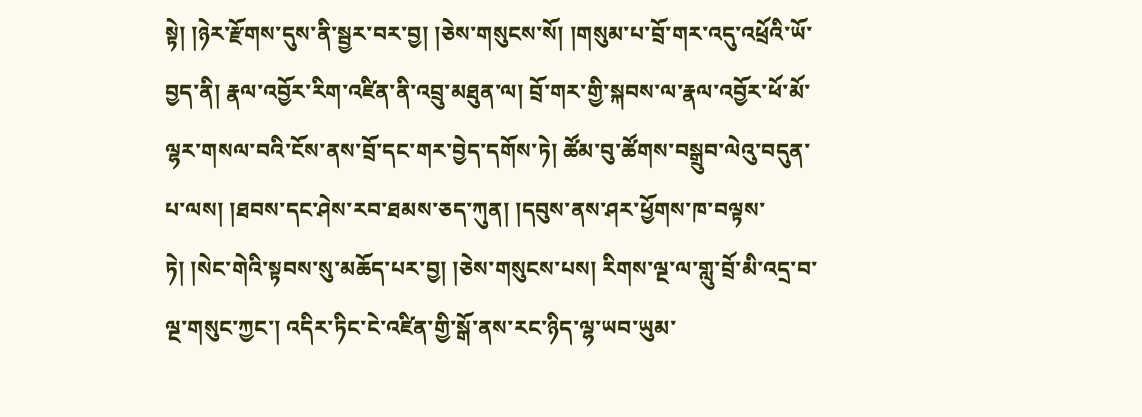སྟེ། །ཉེར་རྫོགས་དུས་ནི་སྦྱར་བར་བྱ། །ཅེས་གསུངས་སོ། །གསུམ་པ་བྲོ་གར་འདུ་འཕྲོའི་ཡོ་བྱད་ནི། རྣལ་འབྱོར་རིག་འཛིན་ནི་འབྲུ་མཐུན་ལ། བྲོ་གར་གྱི་སྐབས་ལ་རྣལ་འབྱོར་ཕོ་མོ་ལྷར་གསལ་བའི་ངོས་ནས་བྲོ་དང་གར་བྱེད་དགོས་ཏེ། ཚོམ་བུ་ཚོགས་བསྒྲུབ་ལེའུ་བདུན་པ་ལས། །ཐབས་དང་ཤེས་རབ་ཐམས་ཅད་ཀུན། །དབུས་ནས་ཤར་ཕྱོགས་ཁ་བལྟས་ཏེ། །སེང་གེའི་སྟབས་སུ་མཆོད་པར་བྱ། །ཅེས་གསུངས་པས། རིགས་ལྔ་ལ་གླུ་བྲོ་མི་འདྲ་བ་ལྔ་གསུང་ཀྱང་། འདིར་ཏིང་ངེ་འཛིན་གྱི་སྒོ་ནས་རང་ཉིད་ལྷ་ཡབ་ཡུམ་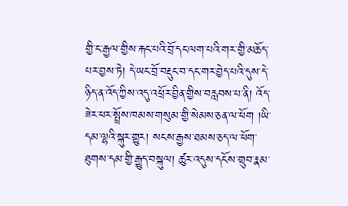གྱི་ང་རྒྱལ་གྱིས་རྐང་པའི་བྲོ་དང་ལག་པའི་གར་གྱི་མཆོད་པར་བྱས་ཏེ། དེ་ཡང་བྲོ་བརྡུང་བ་དང་གར་བྱེད་པའི་དུས་དེ་ཉིད་ན་འོད་ཀྱིས་འདུ་འཕྲོར་བྱིན་གྱིས་བརླབས་པ་ནི། འོད་ཟེར་ཕར་སྤྲོས་ཁམས་གསུམ་གྱི་སེམས་ཅན་ལ་ཕོག །ཡི་དམ་ལྷའི་སྐུར་གྱུར། སངས་རྒྱས་ཐམས་ཅད་ལ་ཕོག་ཐུགས་དམ་གྱི་རྒྱུད་བསྐུལ། ཚུར་འདུས་དངོས་གྲུབ་རྣམ་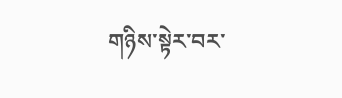གཉིས་སྟེར་བར་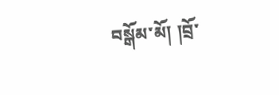བསྒོམ་མོ། །བྲོ་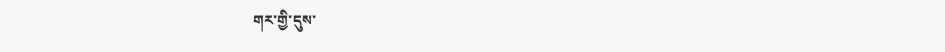གར་གྱི་དུས་